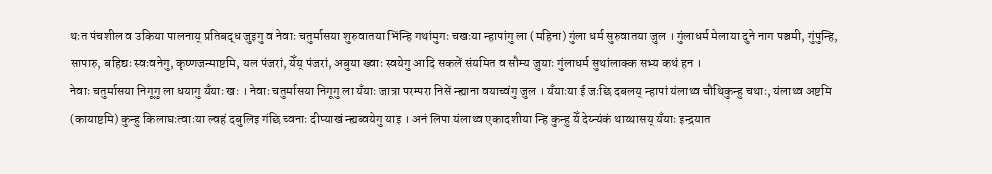थःत पंचशील व उकिया पालनाय् प्रतिबद्ध जुइगु व नेवाः चतुर्मासया शुरुवातया भिंन्हि गथांमुगः चखःया न्हापांगु ला (महिना) गुंला धर्म सुरुवातया जुल । गुंलाधर्म मेलाया दुने नाग पञ्चमी, गुंपुन्हि, सापारु, बहिद्यः स्वःवनेगु, कृष्णजन्माष्टमि, यल पंजरां, येँय् पंजरां, अबुया ख्वाः स्वयेगु आदि सकलें संयमित व सौम्य जुयाः गुंलाधर्म सुथांलाक्क सभ्य कथं हन ।
नेवाः चतुर्मासया निगूगु ला धयागु यँयाः खः । नेवाः चतुर्मासया निगूगु ला यँयाः जात्रा परम्परा निसें न्ह्याना वयाच्वंगु जुल । यँयाःया ई जःछि दबलय् न्हापां यंलाथ्व चौथिकुन्हु चथाः, यंलाथ्व अष्टमि (कायाष्टमि) कुन्हु किलाघःत्वाःया ल्वहं दबुलिइ गंछि च्वनाः दीप्याखं न्ह्यब्वयेगु याइ । अनं लिपा यंलाथ्व एकादशीया न्हि कुन्हु येँ देय्न्यंकं थाय्थासय् यँयाः इन्द्रयात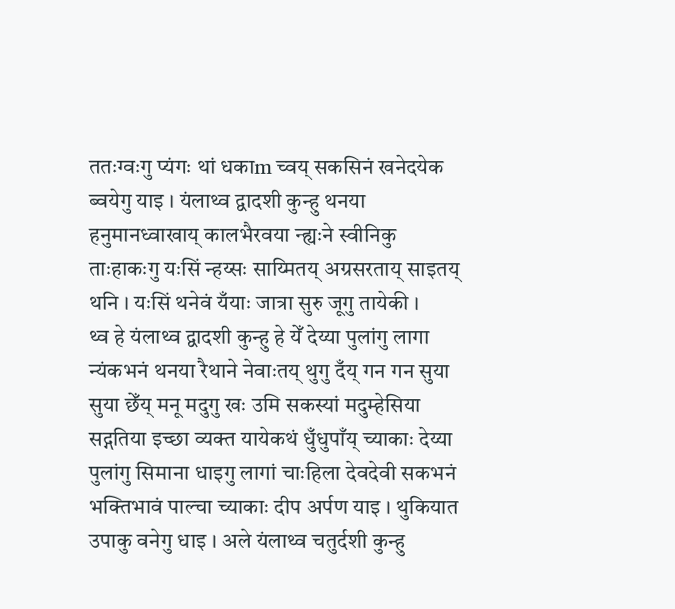ततःग्वःगु प्यंगः थां धकाm च्वय् सकसिनं खनेदयेक ब्वयेगु याइ । यंलाथ्व द्वादशी कुन्हु थनया हनुमानध्वाखाय् कालभैरवया न्ह्यःने स्वीनिकु ताःहाकःगु यःसिं न्हय्सः साय्मितय् अग्रसरताय् साइतय् थनि । यःसिं थनेवं यँयाः जात्रा सुरु जूगु तायेकी ।
थ्व हे यंलाथ्व द्वादशी कुन्हु हे येँ देय्या पुलांगु लागा न्यंकभनं थनया रैथाने नेवाःतय् थुगु दँय् गन गन सुया सुया छेँय् मनू मदुगु खः उमि सकस्यां मदुम्हेसिया सद्गतिया इच्छा व्यक्त यायेकथं धुँधुपाँय् च्याकाः देय्या पुलांगु सिमाना धाइगु लागां चाःहिला देवदेवी सकभनं भक्तिभावं पाल्चा च्याकाः दीप अर्पण याइ । थुकियात उपाकु वनेगु धाइ । अले यंलाथ्व चतुर्दशी कुन्हु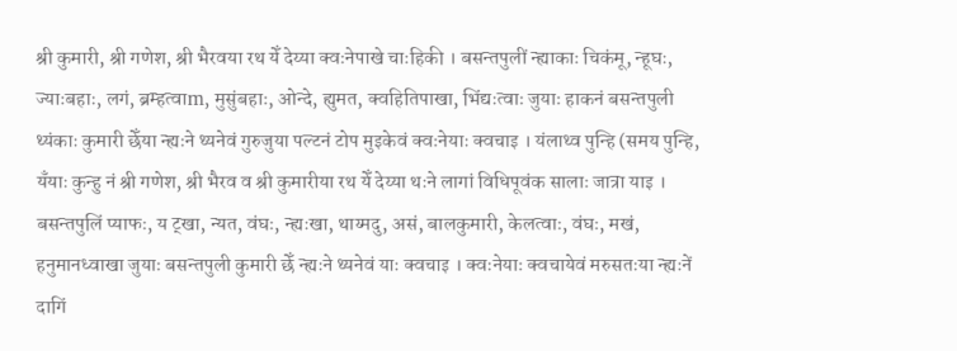श्री कुमारी, श्री गणेश, श्री भैरवया रथ येँ देय्या क्वःनेपाखे चाःहिकी । बसन्तपुलीं न्ह्याकाः चिकंमू, न्हूघः, ज्याःबहाः, लगं, ब्रम्हत्वाm, मुसुंबहाः, ओन्दे, ह्युमत, क्वहितिपाखा, भिंद्यःत्वाः जुयाः हाकनं बसन्तपुली थ्यंकाः कुमारी छेँया न्ह्यःने थ्यनेवं गुरुजुया पल्टनं टोप मुइकेवं क्वःनेयाः क्वचाइ । यंलाथ्व पुन्हि (समय पुन्हि, यँयाः कुन्हु नं श्री गणेश, श्री भैरव व श्री कुमारीया रथ येँ देय्या थःने लागां विधिपूवंक सालाः जात्रा याइ । बसन्तपुलिं प्याफः, य ट्खा, न्यत, वंघः, न्ह्यःखा, थाय्मदु, असं, बालकुमारी, केलत्वाः, वंघः, मखं, हनुमानध्वाखा जुयाः बसन्तपुली कुमारी छेँ न्ह्यःने थ्यनेवं याः क्वचाइ । क्वःनेयाः क्वचायेवं मरुसतःया न्ह्यःनें दागिं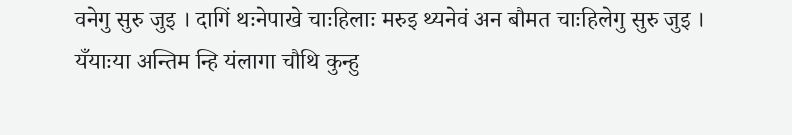वनेगु सुरु जुइ । दागिं थःनेपाखे चाःहिलाः मरुइ थ्यनेवं अन बौमत चाःहिलेगु सुरु जुइ ।
यँयाःया अन्तिम न्हि यंलागा चौथि कुन्हु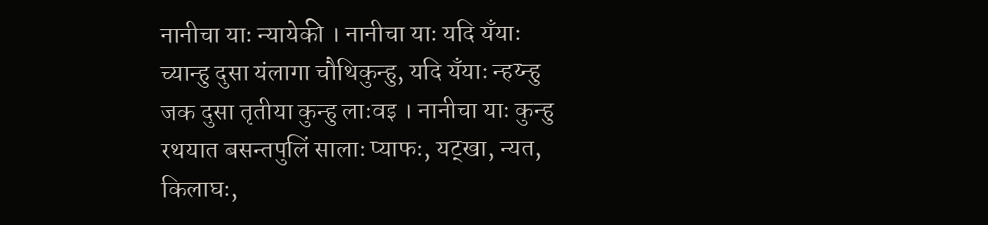नानीचा याः न्यायेकी । नानीचा याः यदि यँयाः च्यान्हु दुसा यंलागा चौथिकुन्हु, यदि यँयाः न्हय्न्हु जक दुसा तृतीया कुन्हु लाःवइ । नानीचा याः कुन्हु रथयात बसन्तपुलिं सालाः प्याफः, यट्खा, न्यत, किलाघः,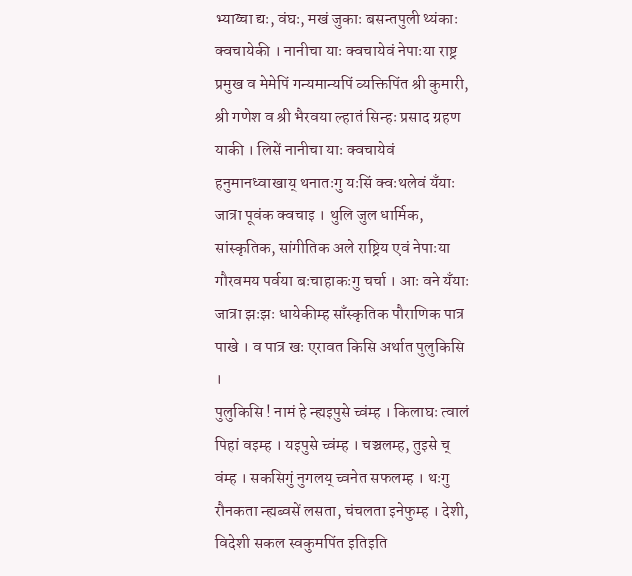भ्याय्चा द्यः, वंघः, मखं जुकाः बसन्तपुली थ्यंकाः क्वचायेकी । नानीचा याः क्वचायेवं नेपाःया राष्ट्र प्रमुख व मेमेपिं गन्यमान्यपिं व्यक्तिपिंत श्री कुमारी, श्री गणेश व श्री भैरवया ल्हातं सिन्हः प्रसाद ग्रहण याकी । लिसें नानीचा याः क्वचायेवं हनुमानध्वाखाय् थनातःगु यःसिं क्वःथलेवं यँयाः जात्रा पूवंक क्वचाइ । थुलि जुल धार्मिक, सांस्कृतिक, सांगीतिक अले राष्ट्रिय एवं नेपाःया गौरवमय पर्वया बःचाहाकःगु चर्चा । आः वने यँयाः जात्रा झःझः धायेकीम्ह साँस्कृतिक पौराणिक पात्र पाखे । व पात्र खः एरावत किसि अर्थात पुलुकिसि ।
पुलुकिसि ! नामं हे न्ह्यइपुसे च्वंम्ह । किलाघः त्वालं पिहां वइम्ह । यइपुसे च्वंम्ह । चञ्चलम्ह, तुइसे च् वंम्ह । सकसिगुं नुगलय् च्वनेत सफलम्ह । थःगु रौनकता न्ह्यब्वसें लसता, चंचलता इनेफुम्ह । देशी, विदेशी सकल स्वकुमपिंत इतिइति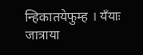न्हिकातयेफुम्ह । यँयाः जात्राया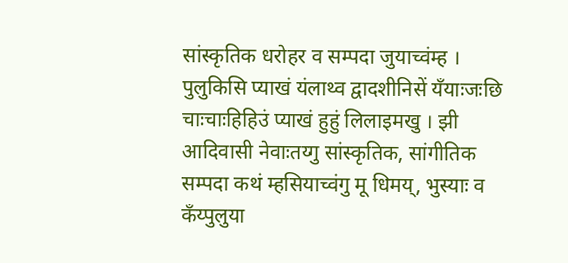सांस्कृतिक धरोहर व सम्पदा जुयाच्वंम्ह ।
पुलुकिसि प्याखं यंलाथ्व द्वादशीनिसें यँयाःजःछि चाःचाःहिहिउं प्याखं हुहुं लिलाइमखु । झी आदिवासी नेवाःतय्गु सांस्कृतिक, सांगीतिक सम्पदा कथं म्हसियाच्वंगु मू धिमय्, भुस्याः व कँय्पुलुया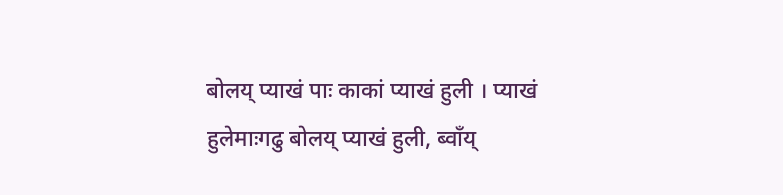बोलय् प्याखं पाः काकां प्याखं हुली । प्याखं हुलेमाःगढु बोलय् प्याखं हुली, ब्वाँय्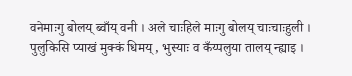वनेमाःगु बोलय् ब्वाँय् वनी । अले चाःहिले माःगु बोलय् चाःचाःहुली । पुलुकिसि प्याखं मुक्कं धिमय्, भुस्याः व कँय्पलुया तालय् न्ह्याइ ।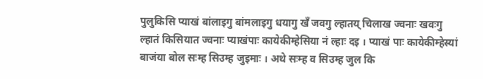पुलुकिसि प्याखं बांलाइगु बांमलाइगु धयागु खँ जवगु ल्हातय् चिलाख ज्वनाः खवःगु ल्हातं किसियात ज्वनाः प्याखंपाः कायेकीम्हेसिया नं ल्हाः दइ । प्याखं पाः कायेकीम्हेस्यां बाजंया बोल सःम्ह सिउम्ह जुइमाः । अथे सःम्ह व सिउम्ह जुल कि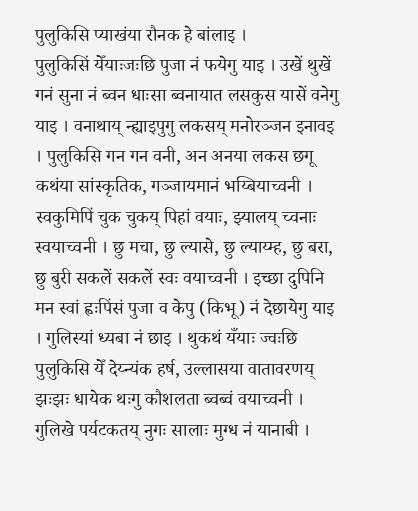पुलुकिसि प्याखंया रौनक हे बांलाइ ।
पुलुकिसिं येँयाःजःछि पुजा नं फयेगु याइ । उखें थुखें गनं सुना नं ब्वन धाःसा ब्वनायात लसकुस यासें वनेगु याइ । वनाथाय् न्ह्याइपुगु लकसय् मनोरञ्जन इनावइ । पुलुकिसि गन गन वनी, अन अनया लकस छगू कथंया सांस्कृतिक, गञ्जायमानं भय्बियाच्वनी । स्वकुमिपिं चुक चुकय् पिहां वयाः, झ्यालय् च्वनाः स्वयाच्वनी । छु मचा, छु ल्यासे, छु ल्याय्म्ह, छु बरा, छु बुरी सकलें सकलें स्वः वयाच्वनी । इच्छा दुपिनि मन स्वां ह्वःपिंसं पुजा व केपु (किभू) नं देछायेगु याइ । गुलिस्यां ध्यबा नं छाइ । थुकथं यँयाः ज्वःछि पुलुकिसि येँ देय्न्यंक हर्ष, उल्लासया वातावरणय् झःझः धायेक थःगु कौशलता ब्वब्वं वयाच्वनी । गुलिखे पर्यटकतय् नुगः सालाः मुग्ध नं यानाबी ।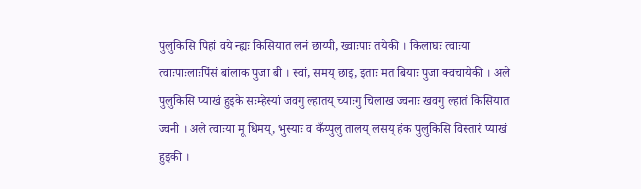पुलुकिसि पिहां वये न्ह्यः किसियात लनं छाय्पी, ख्वाःपाः तयेकी । किलाघः त्वाःया त्वाःपाःलाःपिंसं बांलाक पुजा बी । स्वां, समय् छाइ, इताः मत बियाः पुजा क्वचायेकी । अले पुलुकिसि प्याखं हुइके सःम्हेस्यां जवगु ल्हातय् च्याःगु चिलाख ज्वनाः खवगु ल्हातं किसियात ज्वनी । अले त्वाःया मू धिमय्, भुस्याः व कँय्पुलु तालय् लसय् हंक पुलुकिसि विस्तारं प्याखं हुइकी ।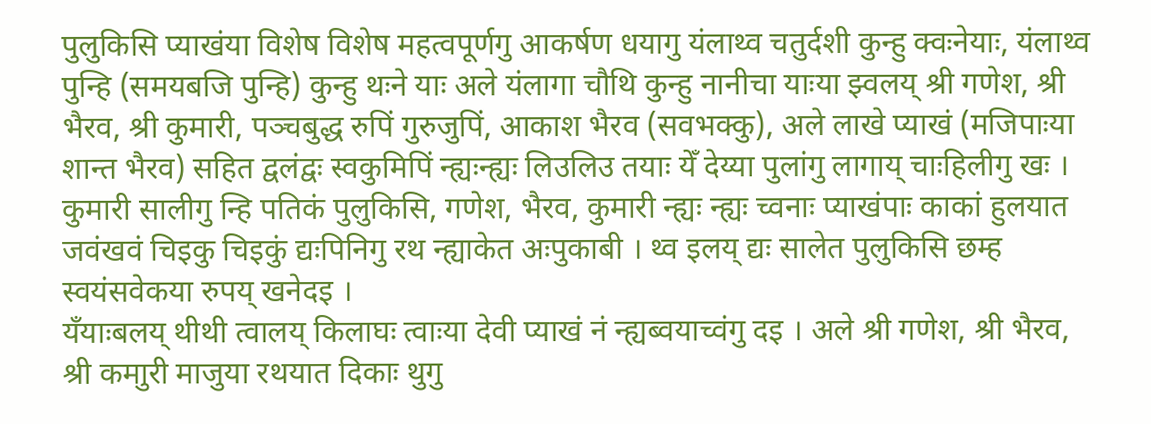पुलुकिसि प्याखंया विशेष विशेष महत्वपूर्णगु आकर्षण धयागु यंलाथ्व चतुर्दशी कुन्हु क्वःनेयाः, यंलाथ्व पुन्हि (समयबजि पुन्हि) कुन्हु थःने याः अले यंलागा चौथि कुन्हु नानीचा याःया झ्वलय् श्री गणेश, श्री भैरव, श्री कुमारी, पञ्चबुद्ध रुपिं गुरुजुपिं, आकाश भैरव (सवभक्कु), अले लाखे प्याखं (मजिपाःया शान्त भैरव) सहित द्वलंद्वः स्वकुमिपिं न्ह्यःन्ह्यः लिउलिउ तयाः येँ देय्या पुलांगु लागाय् चाःहिलीगु खः ।
कुमारी सालीगु न्हि पतिकं पुलुकिसि, गणेश, भैरव, कुमारी न्ह्यः न्ह्यः च्वनाः प्याखंपाः काकां हुलयात जवंखवं चिइकु चिइकुं द्यःपिनिगु रथ न्ह्याकेत अःपुकाबी । थ्व इलय् द्यः सालेत पुलुकिसि छम्ह स्वयंसवेकया रुपय् खनेदइ ।
यँयाःबलय् थीथी त्वालय् किलाघः त्वाःया देवी प्याखं नं न्ह्यब्वयाच्वंगु दइ । अले श्री गणेश, श्री भैरव, श्री कमाुरी माजुया रथयात दिकाः थुगु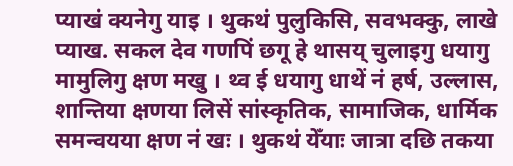प्याखं क्यनेगु याइ । थुकथं पुलुकिसि, सवभक्कु, लाखे प्याख. सकल देव गणपिं छगू हे थासय् चुलाइगु धयागु मामुलिगु क्षण मखु । थ्व ई धयागु धाथें नं हर्ष, उल्लास, शान्तिया क्षणया लिसें सांस्कृतिक, सामाजिक, धार्मिक समन्वयया क्षण नं खः । थुकथं येँयाः जात्रा दछि तकया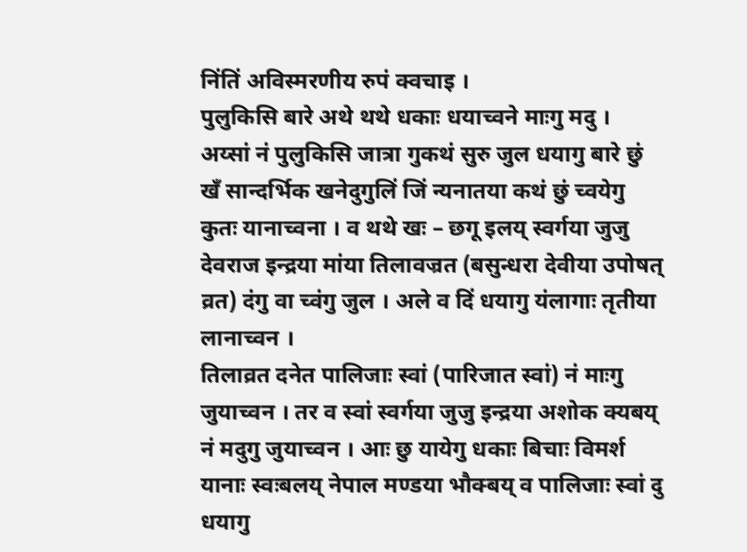निंतिं अविस्मरणीय रुपं क्वचाइ ।
पुलुकिसि बारे अथे थथे धकाः धयाच्वने माःगु मदु । अय्सां नं पुलुकिसि जात्रा गुकथं सुरु जुल धयागु बारे छुं खँ सान्दर्भिक खनेदुगुलिं जिं न्यनातया कथं छुं च्वयेगु कुतः यानाच्वना । व थथे खः – छगू इलय् स्वर्गया जुजु देवराज इन्द्रया मांया तिलावज्रत (बसुन्धरा देवीया उपोषत् व्रत) दंगु वा च्वंगु जुल । अले व दिं धयागु यंलागाः तृतीया लानाच्वन ।
तिलाव्रत दनेत पालिजाः स्वां (पारिजात स्वां) नं माःगु जुयाच्वन । तर व स्वां स्वर्गया जुजु इन्द्रया अशोक क्यबय् नं मदुगु जुयाच्वन । आः छु यायेगु धकाः बिचाः विमर्श यानाः स्वःबलय् नेपाल मण्डया भौक्बय् व पालिजाः स्वां दु धयागु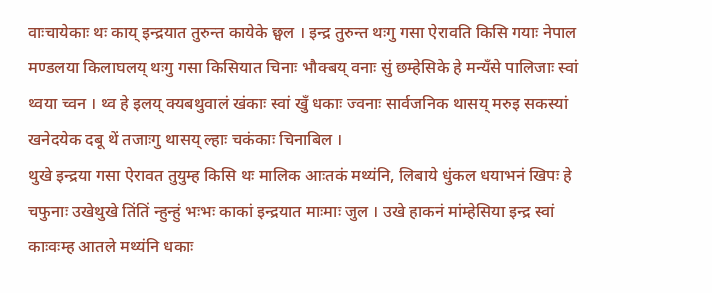वाःचायेकाः थः काय् इन्द्रयात तुरुन्त कायेके छ्वल । इन्द्र तुरुन्त थःगु गसा ऐरावति किसि गयाः नेपाल मण्डलया किलाघलय् थःगु गसा किसियात चिनाः भौक्बय् वनाः सुं छम्हेसिके हे मन्यँसे पालिजाः स्वां थ्वया च्वन । थ्व हे इलय् क्यबथुवालं खंकाः स्वां खुँ धकाः ज्वनाः सार्वजनिक थासय् मरुइ सकस्यां खनेदयेक दबू थें तजाःगु थासय् ल्हाः चकंकाः चिनाबिल ।
थुखे इन्द्रया गसा ऐरावत तुयुम्ह किसि थः मालिक आःतकं मथ्यंनि, लिबाये धुंकल धयाभनं खिपः हे चफुनाः उखेथुखे तिंतिं न्हुन्हुं भःभः काकां इन्द्रयात माःमाः जुल । उखे हाकनं मांम्हेसिया इन्द्र स्वां काःवःम्ह आतले मथ्यंनि धकाः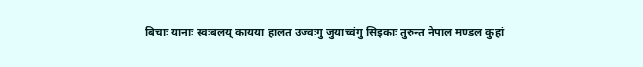बिचाः यानाः स्वःबलय् कायया हालत उज्वःगु जुयाच्वंगु सिइकाः तुरुन्त नेपाल मण्डल कुहां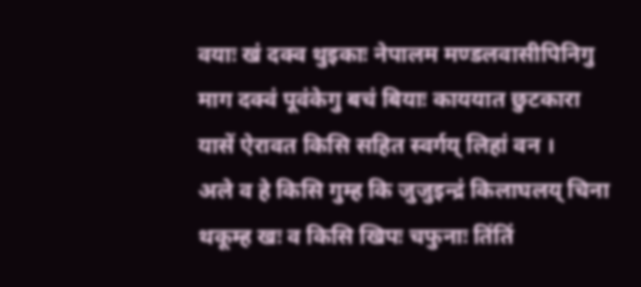वयाः खं दक्व थुइकाः नेपालम मण्डलवासीपिनिगु माग दक्वं पूवंकेगु बचं बियाः काययात छुटकारा यासें ऐरावत किसि सहित स्वर्गय् लिहां वन ।
अले व हे किसि गुम्ह कि जुजुइन्द्रं किलाघलय् चिना थकूम्ह खः व किसि खिपः चफुनाः तिंतिं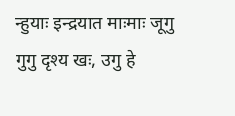न्हुयाः इन्द्रयात माःमाः जूगु गुगु दृश्य खः, उगु हे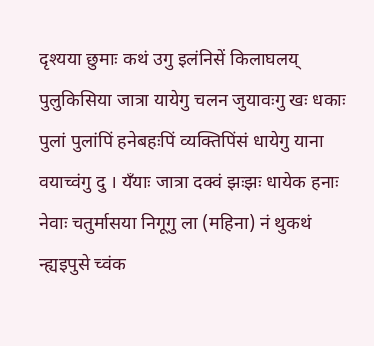दृश्यया छुमाः कथं उगु इलंनिसें किलाघलय् पुलुकिसिया जात्रा यायेगु चलन जुयावःगु खः धकाः पुलां पुलांपिं हनेबहःपिं व्यक्तिपिंसं धायेगु याना वयाच्वंगु दु । यँयाः जात्रा दक्वं झःझः धायेक हनाः नेवाः चतुर्मासया निगूगु ला (महिना) नं थुकथं न्ह्यइपुसे च्वंक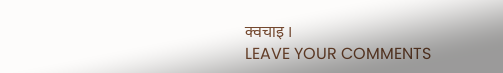क्वचाइ ।
LEAVE YOUR COMMENTS